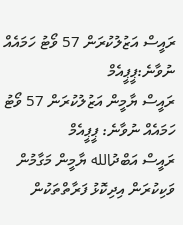ރައީސް އަޒުލުކުރަން 57 ވޯޓު ހަމައެއް ނުވާނެ:ޕީޕީއެމް
ރައީސް ޔާމީން އަޒުލުކުރަން 57 ވޯޓު ހަމައެއް ނުވާނެ: ޕީޕީއެމް
ރައީސް އަބްދުالله ޔާމީން މަގާމުން ވަކިކުރަން އިދިކޮޅު ފަރާތްތަކުން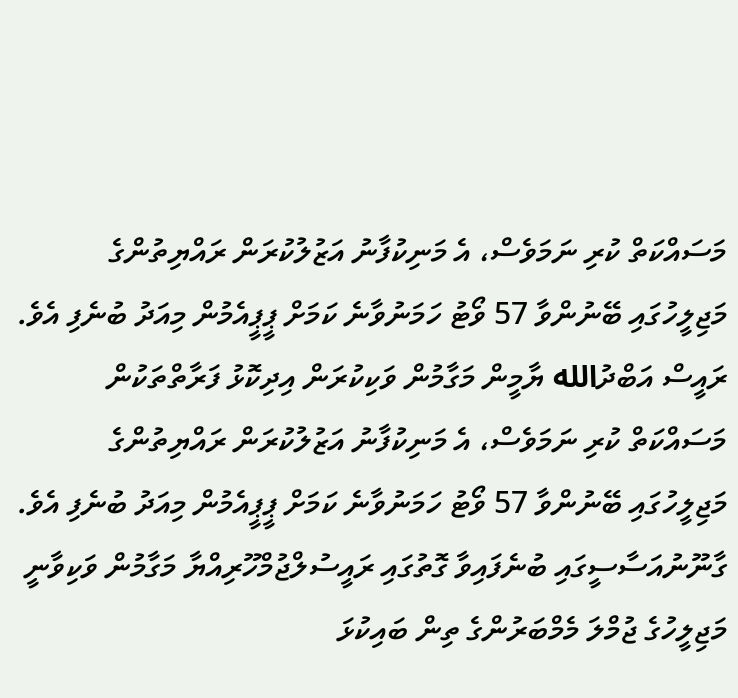މަސައްކަތް ކުރި ނަމަވެސް، އެ މަނިކުފާނު އަޒުލުކުރަން ރައްޔިތުންގެ މަޖިލީހުގައި ބޭނުންވާ 57 ވޯޓު ހަމަނުވާނެ ކަމަށް ޕީޕީއެމުން މިއަދު ބުނެފި އެވެ.
ރައީސް އަބްދުالله ޔާމީން މަގާމުން ވަކިކުރަން އިދިކޮޅު ފަރާތްތަކުން މަސައްކަތް ކުރި ނަމަވެސް، އެ މަނިކުފާނު އަޒުލުކުރަން ރައްޔިތުންގެ މަޖިލީހުގައި ބޭނުންވާ 57 ވޯޓު ހަމަނުވާނެ ކަމަށް ޕީޕީއެމުން މިއަދު ބުނެފި އެވެ.
ގާނޫނުއަސާސީގައި ބުނެފައިވާ ގޮތުގައި ރައީސުލްޖުމްހޫރިއްޔާ މަގާމުން ވަކިވާނީ މަޖިލީހުގެ ޖުމްލަ މެމްބަރުންގެ ތިން ބައިކުޅަ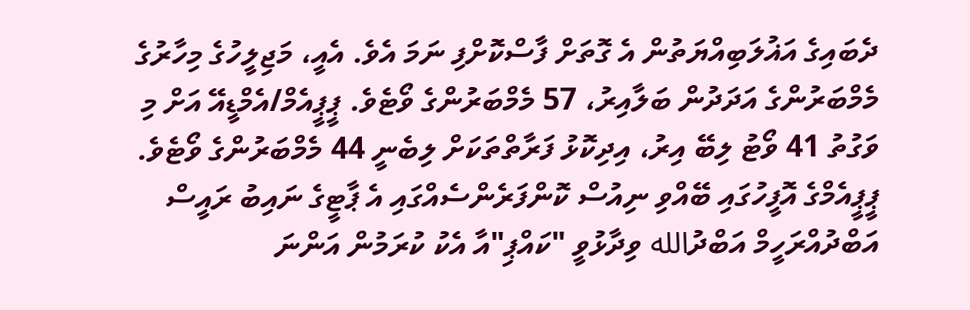ދެބައިގެ އަޣުލަބިއްޔަތުން އެ ގޮތަށް ފާސްކޮށްފި ނަމަ އެވެ. އެއީ، މަޖިލީހުގެ މިހާރުގެ މެމްބަރުންގެ އަދަދުން ބަލާއިރު، 57 މެމްބަރުންގެ ވޯޓެވެ. ޕީޕީއެމް/އެމްޑީއޭ އަށް މި ވަގުތު 41 ވޯޓު ލިބޭ އިރު، އިދިކޮޅު ފަރާތްތަކަށް ލިބެނީ 44 މެމްބަރުންގެ ވޯޓެވެ.
ޕީޕީއެމްގެ އޮފީހުގައި ބޭއްވި ނިއުސް ކޮންފަރެންސެއްގައި އެ ޕާޓީގެ ނައިބު ރައީސް އަބްދުއްރަހީމް އަބްދުالله ވިދާޅުވީ "ކައްޕި"އާ އެކު ކުރަމުން އަންނަ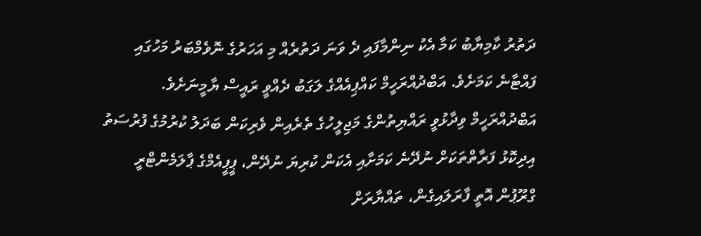ދަތުރު ކާމިޔާބު ކަމާ އެކު ނިންމާފައި ދެ ވަނަ ދަތުރެއް މި އަހަރުގެ ނޮވެމްބަރު މަހުގައި ފައްޓާނެ ކަމަށެވެ. އަބްދުއްރަހީމް ކައްޕިއެއްގެ ލަގަބު ދެއްވީ ރައީސް ޔާމީނަށެވެ.
އަބްދުއްރަހީމް ވިދާޅުވީ ރައްޔިތުންގެ މަޖިލީހުގެ ތެރެއިން ވެރިކަން ބަދަލު ކުރުމުގެ ފުރުސަތު އިދިކޮޅު ފަރާތްތަކަށް ނުދޭނެ ކަމަށާއި އެކަން ކުރިޔަ ނުދޭން، ޕީޕީއެމްގެ ޕާލަމެންޓްރީ ގްރޫޕުން އޮތީ ފާރަލައިގެން، ތައްޔާރަށް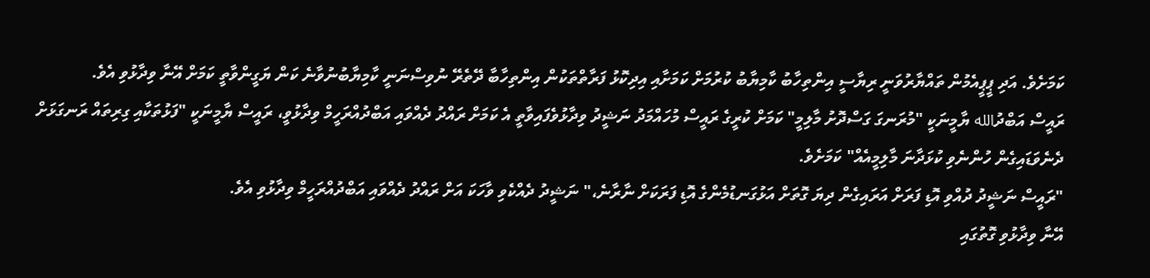ކަމަށެވެ. އަދި ޕީޕީއެމުން ތައްޔާރުވަނީ ރިޔާސީ އިންތިހާބު ކާމިޔާބު ކުރުމަށް ކަމަށާއި އިދިކޮޅު ފަރާތްތަކުން އިންތިހާބާ ދޭތެރޭ ނުވިސްނަނީ ކާމިޔާބުނުވާނެ ކަން ޔަގީންވާތީ ކަމަށް އޭނާ ވިދާޅުވި އެވެ.
ރައީސް އަބްދުالله ޔާމީނަކީ "މުރަނގަ ގަސްދޮށު މާލިމީ" ކަމަށް ކުރީގެ ރައީސް މުހައްމަދު ނަޝީދު ވިދާޅުވެފައިވާތީ އެ ކަމަށް ރައްދު ދެއްވައި އަބްދުއްރަހީމް ވިދާޅުވީ، ރައީސް ޔާމީނަކީ "ފަޅުތަކާއި ގިރިތައް ރަނގަޅަށް ދެނެވަޑައިގެން ހުންނެވި ކުޅަދާނަ މާލިމީއެއް" ކަމަށެވެ.
"ރައީސް ނަޝީދު ދުއްވި އޮޑި ފަރަށް އަރައިގެން ދިޔަ ގޮތަށް އަޅުގަނޑުމެންގެ އޮޑި ފަރަކަށް ނާރާނެ،" ނަޝީދު ދެއްކެވި ވާހަކަ އަށް ރައްދު ދެއްވައި އަބްދުއްރަހީމް ވިދާޅުވި އެވެ.
އޭނާ ވިދާޅުވި ގޮތުގައި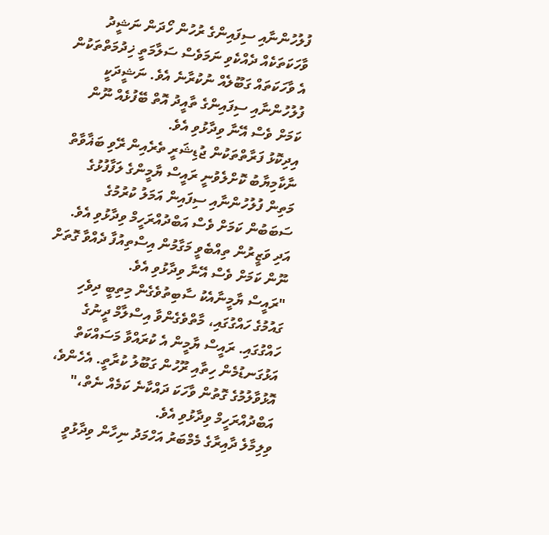ފުލުހުންނާއި ސިފައިންގެ ރުހުން ހޯދަން ނަޝީދު ވާހަކަތަކެއް ދެއްކެވި ނަމަވެސް ސަލާމަތީ ޚިދުމަތްތަކުން އެ ވާހަކަތައް ގަބޫލެއް ނުކުރާނެ އެވެ. ނަޝީދަކީ ފުލުހުންނާއި ސިފައިންގެ ތާއީދު އޮތް ބޭފުޅެއް ނޫން ކަމަށް ވެސް އޭނާ ވިދާޅުވި އެވެ.
އިދިކޮޅު ފަރާތްތަކުން ޖުޑިޝަރީ ތެރެއިން ރޭވި ބަޣާވާތް ނާކާމިޔާބު ކޮށްލެވުނީ ރައީސް ޔާމީންގެ ލަފާފުޅުގެ މަތިން ފުލުހުންނާއި ސިފައިން އަމަލު ކުރުމުގެ ސަބަބުން ކަމަށް ވެސް އަބްދުއްރަހީމް ވިދާޅުވި އެވެ. އަދި ވަޒީރުން ތިއްބެވީ މަގާމުން އިސްތިއުފާ ދެއްވާ ގޮތަށް ނޫން ކަމަށް ވެސް އޭނާ ވިދާޅުވި އެވެ.
"ރައީސް ޔާމީނާއެކު ސާބިތުވެގެން މިތިބީ ދިވެހި ގައުމުގެ ހައްގުގައި، މާތްވެގެންވާ އިސްލާމް ދީނުގެ ހައްގުގައި. ރައީސް ޔާމީން އެ ކުރައްވާ މަސައްކަތް އަޅުގަނޑުމެން ހިތާއި ރޫހުން ގަބޫލު ކުރާތީ. އެހެންވެ، އޮޅުވާލުމުގެ ގޮތުން ވާހަކަ ދައްކާނެ ކަމެއް ނެތް،" އަބްދުއްރަހީމް ވިދާޅުވި އެވެ.
ވިލިމާލެ ދާއިރާގެ މެމްބަރު އަހްމަދު ނިހާން ވިދާޅުވީ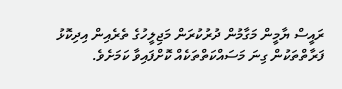ރައީސް ޔާމީން މަގާމުން ދުރުކުރަން މަޖިލީހުގެ ތެރެއިން އިދިކޮޅު ފަރާތްތަކުން ގިނަ މަސައްކަތްތަކެއް ކޮށްފައިވާ ކަމަށެވެ.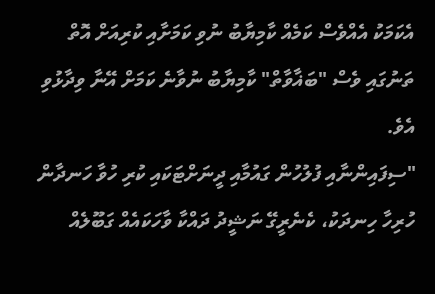އެކަމަކު އެއްވެސް ކަމެއް ކާމިޔާބު ނުވި ކަމަށާއި ކުރިއަށް އޮތް ތަނުގައި ވެސް "ބަޣާވާތް" ކާމިޔާބު ނުވާނެ ކަމަށް އޭނާ ވިދާޅުވި އެވެ.
"ސިފައިންނާއި ފުލުހުން ގައުމާއި ދީނަށްޓަކައި ކުރި ހުވާ ހަނދާން ހުރިހާ ހިނދަކު، ކެނެރީގޭ ނަޝީދު ދައްކާ ވާހަކައެއް ގަބޫލެއް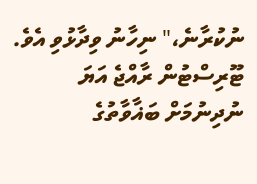ނުކުރާނެ،" ނިހާނު ވިދާޅުވި އެވެ.
ޓޫރިސްޓުން ރާއްޖެ އަޔަ ނުދިނުމަށް ބަޣާވާތުގެ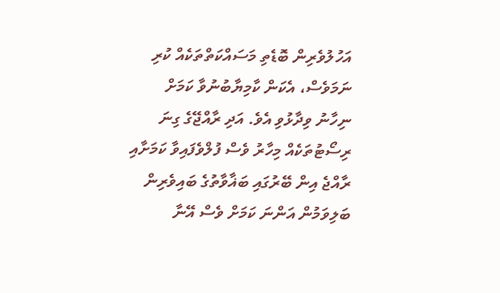އަހުލުވެރިން ބޮޑެތި މަސައްކަތްތަކެއް ކުރި ނަމަވެސް، އެކަން ކާމިޔާބުނުވާ ކަމަށް ނިހާނު ވިދާޅުވި އެވެ. އަދި ރާއްޖޭގެ ގިނަ ރިސޯޓުތަކެއް މިހާރު ވެސް ފުލްވެފައިވާ ކަމަށާއި ރާއްޖެ އިން ބޭރުގައި ބަޣާވާތުގެ ބައިވެރިން ބަލިވަމުން އަންނަ ކަމަށް ވެސް އޭނާ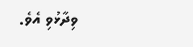ވިދާޅުވި އެވެ.